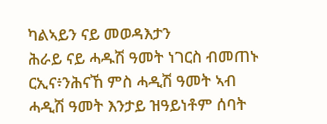ካልኣይን ናይ መወዳእታን
ሕራይ ናይ ሓዱሽ ዓመት ነገርስ ብመጠኑ ርኢና፥ንሕናኸ ምስ ሓዲሽ ዓመት ኣብ ሓዲሽ ዓመት እንታይ ዝዓይነቶም ሰባት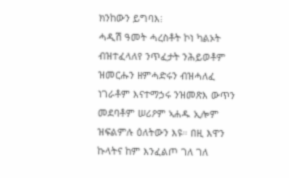ክንከውን ይግባእ᎒
ሓዲሽ ዓመት ሓረስቶት ኮነ ካልኦት ብዝተፈላለየ ንጥፈታት ንሕይወቶም ዝመርሑን ዘምሓድሩን ብዝሓለፈ ነገራቶም እናተማኃሩ ንዝመጽእ ውጥን መደባቶም ሠሪዖም ኣሐዱ ኢሎም ዝፍልምሉ ዕለትውን እዩ። በዚ እዋን ኩላትና ከም እንፈልጦ ገለ ገለ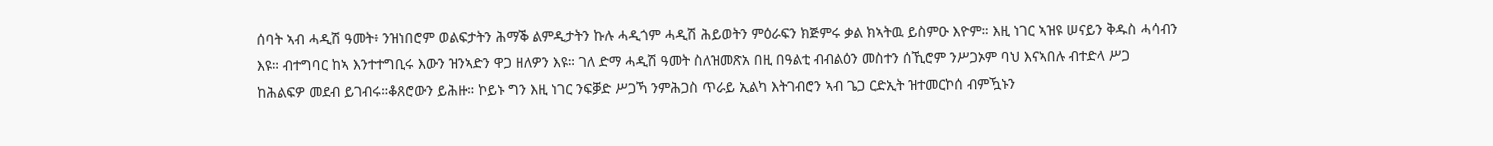ሰባት ኣብ ሓዲሽ ዓመት፥ ንዝነበሮም ወልፍታትን ሕማቕ ልምዲታትን ኩሉ ሓዲጎም ሓዲሽ ሕይወትን ምዕራፍን ክጅምሩ ቃል ክኣትዉ ይስምዑ እዮም። እዚ ነገር ኣዝዩ ሠናይን ቅዱስ ሓሳብን እዩ። ብተግባር ከኣ እንተተግቢሩ እውን ዝንኣድን ዋጋ ዘለዎን እዩ። ገለ ድማ ሓዲሽ ዓመት ስለዝመጽአ በዚ በዓልቲ ብብልዕን መስተን ሰኺሮም ንሥጋኦም ባህ እናኣበሉ ብተድላ ሥጋ ከሕልፍዎ መደብ ይገብሩ።ቆጸሮውን ይሕዙ። ኮይኑ ግን እዚ ነገር ንፍቓድ ሥጋኻ ንምሕጋስ ጥራይ ኢልካ እትገብሮን ኣብ ጌጋ ርድኢት ዝተመርኮሰ ብምዃኑን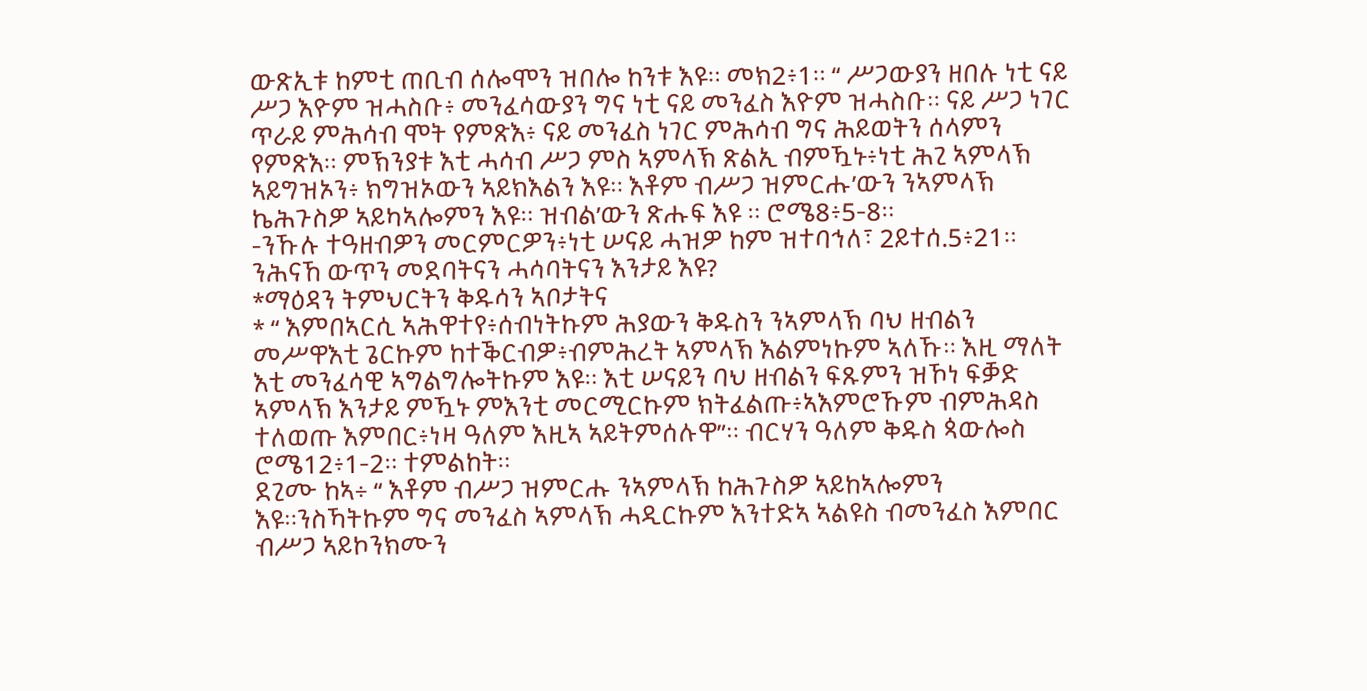ውጽኢቱ ከምቲ ጠቢብ ሰሎሞን ዝበሎ ከንቱ እዩ። መክ2፥1። “ ሥጋውያን ዘበሉ ነቲ ናይ ሥጋ እዮም ዝሓስቡ፥ መንፈሳውያን ግና ነቲ ናይ መንፈስ እዮም ዝሓስቡ። ናይ ሥጋ ነገር ጥራይ ምሕሳብ ሞት የምጽእ፥ ናይ መንፈስ ነገር ምሕሳብ ግና ሕይወትን ሰላምን የምጽእ። ምኽንያቱ እቲ ሓሳብ ሥጋ ምስ ኣምላኽ ጽልኢ ብምዃኑ፥ነቲ ሕጊ ኣምላኽ ኣይግዝኦን፥ ክግዝኦውን ኣይክእልን እዩ። እቶም ብሥጋ ዝምርሑ’ውን ንኣምላኽ ኬሕጉስዎ ኣይካኣሎምን እዩ። ዝብል’ውን ጽሑፍ እዩ ። ሮሜ8፥5-8።
-ንኹሉ ተዓዘብዎን መርምርዎን፥ነቲ ሠናይ ሓዝዎ ከም ዝተባኅለ፣ 2ይተሰ.5፥21። ንሕናኸ ውጥን መደባትናን ሓሳባትናን እንታይ እዩ?
*ማዕዳን ትምህርትን ቅዱሳን ኣቦታትና
* “ እምበኣርሲ ኣሕዋተየ፥ሰብነትኩም ሕያውን ቅዱስን ንኣምላኽ ባህ ዘብልን መሥዋእቲ ጌርኩም ከተቕርብዎ፥ብምሕረት ኣምላኽ እልምነኩም ኣለኹ። እዚ ማለት እቲ መንፈሳዊ ኣግልግሎትኩም እዩ። እቲ ሠናይን ባህ ዘብልን ፍጹምን ዝኾነ ፍቓድ ኣምላኽ እንታይ ምዃኑ ምእንቲ መርሚርኩም ክትፈልጡ፥ኣእምሮኹም ብምሕዳስ ተለወጡ እምበር፥ነዛ ዓለም እዚኣ ኣይትምሰሉዋ”። ብርሃን ዓለም ቅዱስ ጳውሎስ ሮሜ12፥1-2። ተምልከት።
ደጊሙ ከኣ÷ “ እቶም ብሥጋ ዝምርሑ ንኣምላኽ ከሕጉስዎ ኣይከኣሎምን እዩ።ንስኻትኩም ግና መንፈስ ኣምላኽ ሓዲርኩም እንተድኣ ኣልዩስ ብመንፈስ እምበር ብሥጋ ኣይኮንክሙን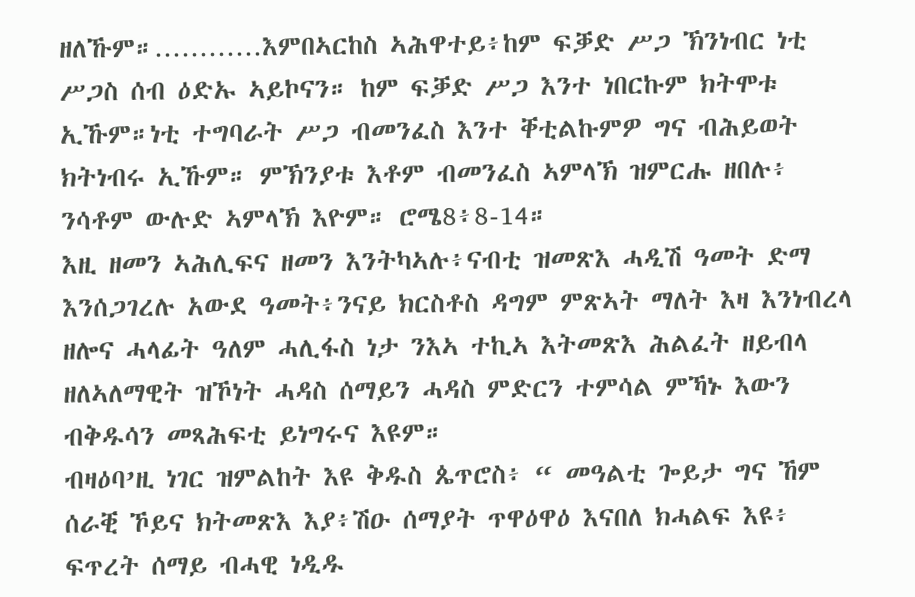ዘለኹም።…………እምበኣርከስ ኣሕዋተይ፥ከም ፍቓድ ሥጋ ኽንነብር ነቲ ሥጋስ ሰብ ዕድኡ ኣይኮናን። ከም ፍቓድ ሥጋ እንተ ነበርኩም ክትሞቱ ኢኹም።ነቲ ተግባራት ሥጋ ብመንፈስ እንተ ቐቲልኩምዎ ግና ብሕይወት ክትነብሩ ኢኹም። ምኽንያቱ እቶም ብመንፈስ ኣምላኽ ዝምርሑ ዘበሉ፥ ንሳቶም ውሉድ ኣምላኽ እዮም። ሮሜ8፥8-14።
እዚ ዘመን ኣሕሊፍና ዘመን እንትካኣሉ፥ናብቲ ዝመጽእ ሓዲሽ ዓመት ድማ እንሰጋገረሉ አውደ ዓመት፥ንናይ ክርስቶስ ዳግም ምጽኣት ማለት እዛ እንነብረላ ዘሎና ሓላፊት ዓለም ሓሊፋስ ነታ ንእኣ ተኪኣ እትመጽእ ሕልፈት ዘይብላ ዘለኣለማዊት ዝኾነት ሓዳስ ሰማይን ሓዳስ ምድርን ተምሳል ምኻኑ እውን ብቅዱሳን መጻሕፍቲ ይነግሩና እዩም።
ብዛዕባ’ዚ ነገር ዝምልከት እዩ ቅዱስ ጴጥሮስ፥ “ መዓልቲ ጐይታ ግና ኸም ሰራቒ ኾይና ክትመጽእ እያ፥ሽዑ ሰማያት ጥዋዕዋዕ እናበለ ክሓልፍ እዩ፥ ፍጥረት ሰማይ ብሓዊ ነዲዱ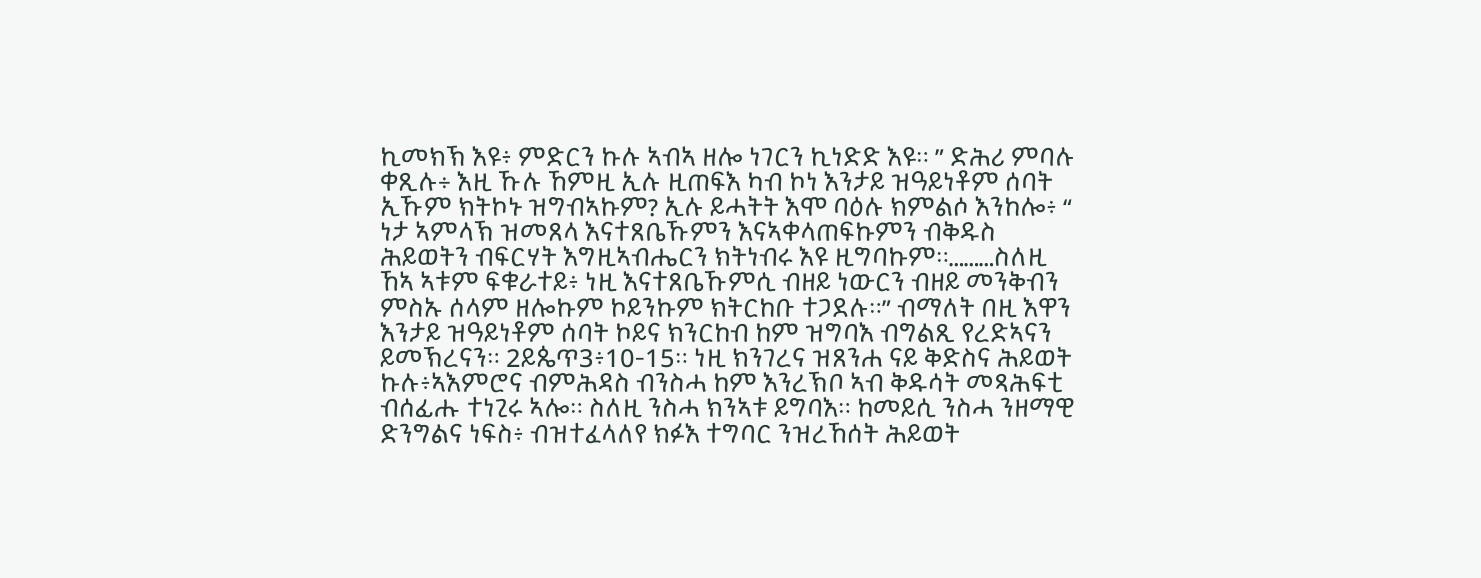ኪመክኽ እዩ፥ ምድርን ኩሉ ኣብኣ ዘሎ ነገርን ኪነድድ እዩ። ” ድሕሪ ምባሉ ቀጺሉ÷ እዚ ኹሉ ኸምዚ ኢሉ ዚጠፍእ ካብ ኮነ እንታይ ዝዓይነቶም ሰባት ኢኹም ክትኮኑ ዝግብኣኩም? ኢሉ ይሓትት እሞ ባዕሉ ክምልሶ እንከሎ፥ “ ነታ ኣምላኽ ዝመጸላ እናተጸቤኹምን እናኣቀላጠፍኩምን ብቅዱስ ሕይወትን ብፍርሃት እግዚኣብሔርን ክትነብሩ እዩ ዚግባኩም።………ስለዚ ኸኣ ኣቱም ፍቁራተይ፥ ነዚ እናተጸቤኹምሲ ብዘይ ነውርን ብዘይ መንቅብን ምስኡ ሰላም ዘሎኩም ኮይንኩም ክትርከቡ ተጋደሉ።” ብማለት በዚ እዋን እንታይ ዝዓይነቶም ሰባት ኮይና ክንርከብ ከም ዝግባእ ብግልጺ የረድኣናን ይመኽረናን። 2ይጴጥ3፥10-15። ነዚ ክንገረና ዝጸንሐ ናይ ቅድስና ሕይወት ኩሉ፥ኣእምሮና ብምሕዳስ ብንስሓ ከም እንረኽቦ ኣብ ቅዱሳት መጻሕፍቲ ብሰፊሑ ተነጊሩ ኣሎ። ስለዚ ንስሓ ክንኣቱ ይግባእ። ከመይሲ ንስሓ ንዘማዊ ድንግልና ነፍስ፥ ብዝተፈላለየ ክፉእ ተግባር ንዝረኸሰት ሕይወት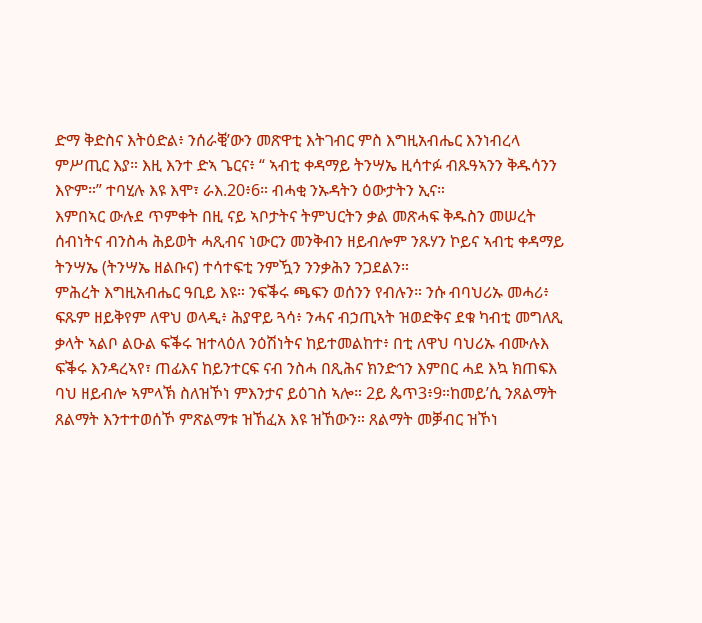ድማ ቅድስና እትዕድል፥ ንሰራቒ’ውን መጽዋቲ እትገብር ምስ እግዚአብሔር እንነብረላ ምሥጢር እያ። እዚ እንተ ድኣ ጌርና፥ “ ኣብቲ ቀዳማይ ትንሣኤ ዚሳተፉ ብጹዓኣንን ቅዱሳንን እዮም።” ተባሂሉ እዩ እሞ፣ ራእ.20፥6። ብሓቂ ንኡዳትን ዕውታትን ኢና።
እምበኣር ውሉደ ጥምቀት በዚ ናይ ኣቦታትና ትምህርትን ቃል መጽሓፍ ቅዱስን መሠረት ሰብነትና ብንስሓ ሕይወት ሓጺብና ነውርን መንቅብን ዘይብሎም ንጹሃን ኮይና ኣብቲ ቀዳማይ ትንሣኤ (ትንሣኤ ዘልቡና) ተሳተፍቲ ንምዃን ንንቃሕን ንጋደልን።
ምሕረት እግዚአብሔር ዓቢይ እዩ። ንፍቕሩ ጫፍን ወሰንን የብሉን። ንሱ ብባህሪኡ መሓሪ፥ ፍጹም ዘይቅየም ለዋህ ወላዲ፥ ሕያዋይ ጓሳ፥ ንሓና ብኃጢኣት ዝወድቅና ደቁ ካብቲ መግለጺ ቃላት ኣልቦ ልዑል ፍቕሩ ዝተላዕለ ንዕሽነትና ከይተመልከተ፥ በቲ ለዋህ ባህሪኡ ብሙሉእ ፍቕሩ እንዳረኣየ፣ ጠፊእና ከይንተርፍ ናብ ንስሓ በጺሕና ክንድኅን እምበር ሓደ እኳ ክጠፍእ ባህ ዘይብሎ ኣምላኽ ስለዝኾነ ምእንታና ይዕገስ ኣሎ። 2ይ ጴጥ3፥9።ከመይ’ሲ ንጸልማት ጸልማት እንተተወሰኾ ምጽልማቱ ዝኸፈአ እዩ ዝኸውን። ጸልማት መቓብር ዝኾነ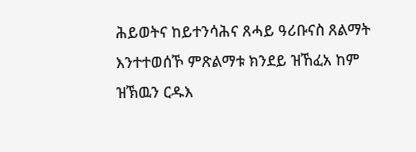ሕይወትና ከይተንሳሕና ጸሓይ ዓሪቡናስ ጸልማት እንተተወሰኾ ምጽልማቱ ክንደይ ዝኸፈአ ከም ዝኽዉን ርዱእ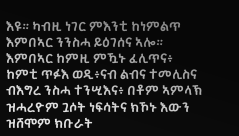እዩ። ካብዚ ነገር ምእንቲ ከነምልጥ እምበኣር ንንስሓ ይዕገሰና ኣሎ። እምበኣር ከምዚ ምዃኑ ፈሊጥና፥ ከምቲ ጥፉእ ወዲ፥ናብ ልብና ተመሊስና ብእግረ ንስሓ ተንሢእና፥ በቶም ኣምላኽ ዝሓረዮም ጓሶት ነፍሳትና ክኾኑ እውን ዝሸሞም ክቡራት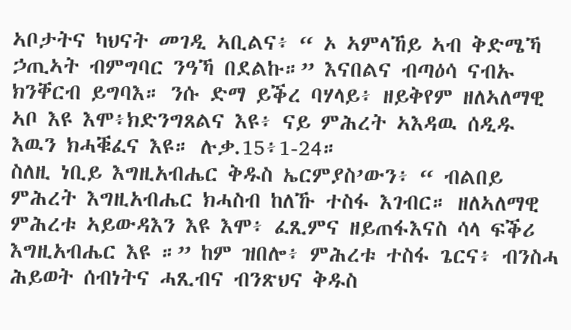ኣቦታትና ካህናት መገዲ ኣቢልና፥ “ ኦ ኣምላኸይ ኣብ ቅድሜኻ ኃጢኣት ብምግባር ንዓኻ በደልኩ።” እናበልና ብጣዕሳ ናብኡ ክንቐርብ ይግባእ። ንሱ ድማ ይቕረ ባሃላይ፥ ዘይቅየም ዘለኣለማዊ ኣቦ እዩ እሞ፥ክድንግጸልና እዩ፥ ናይ ምሕረት ኣእዳዉ ሰዲዱ እዉን ክሓቑፈና እዩ። ሉቃ.15፥1-24።
ስለዚ ነቢይ እግዚአብሔር ቅዱስ ኤርምያስ’ውን፥ “ ብልበይ ምሕረት እግዚአብሔር ክሓስብ ከለኹ ተስፋ እገብር። ዘለኣለማዊ ምሕረቱ ኣይውዳእን እዩ እሞ፥ ፈጺምና ዘይጠፋእናስ ሳላ ፍቕሪ እግዚአብሔር እዩ ።” ከም ዝበሎ፥ ምሕረቱ ተስፋ ጌርና፥ ብንስሓ ሕይወት ሰብነትና ሓጺብና ብንጽህና ቅዱስ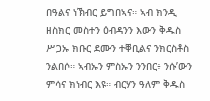በዓልና ነኽብር ይግበኣና። ኣብ ክንዲ ዘስክር መስተን ዕብዳንን እውን ቅዱስ ሥጋኡ ክቡር ደሙን ተቐቢልና ንክርስቶስ ንልበሶ። ኣብኡን ምስኡን ንንበር፥ ንሱ’ውን ምሳና ክነብር እዩ። ብርሃን ዓለም ቅዱስ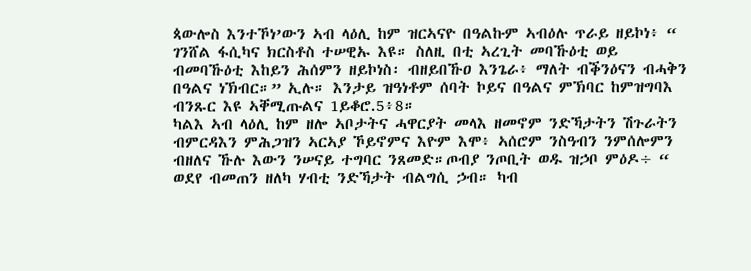ጳውሎስ እንተኾነ’ውን ኣብ ላዕሊ ከም ዝርኣናዮ በዓልኩም ኣብዕሉ ጥራይ ዘይኮነ፥ “ ገንሸል ፋሲካና ክርስቶስ ተሠዊኡ እዩ። ስለዚ በቲ ኣረጊት መባኹዕቲ ወይ ብመባኹዕቲ እከይን ሕሰምን ዘይኮነስ፡ ብዘይበኹዐ እንጌራ፥ ማለት ብቕንዕናን ብሓቅን በዓልና ነኽብር።” ኢሉ። እንታይ ዝዓነቶም ሰባት ኮይና በዓልና ምኽባር ከምዝግባእ ብንጹር እዩ ኣቐሚጡልና 1ይቆሮ.5፥8።
ካልእ ኣብ ላዕሊ ከም ዘሎ ኣቦታትና ሓዋርያት መላእ ዘመኖም ንድኻታትን ሽጉራትን ብምርዳእን ምሕጋዝን ኣርኣያ ኾይኖምና እዮም እሞ፥ ኣሰሮም ንስዓብን ንምሰሎምን ብዘለና ኹሉ እውን ንሠናይ ተግባር ንጸመድ።ጦብያ ንጦቢት ወዱ ዝኃቦ ምዕዶ÷ “ ወደየ ብመጠን ዘለካ ሃብቲ ንድኻታት ብልግሲ ኃብ። ካብ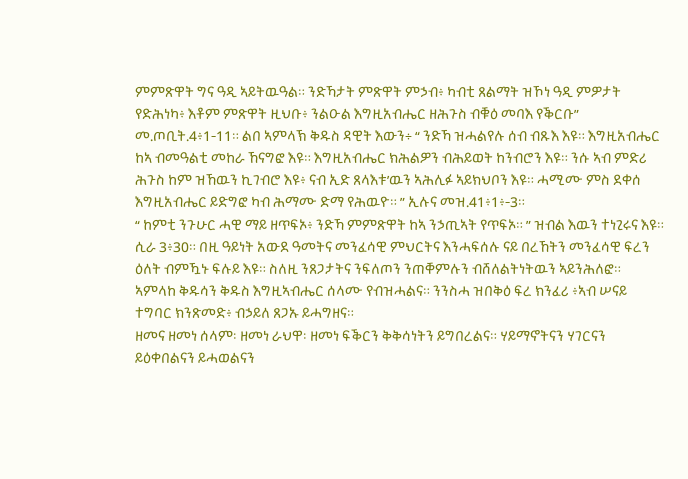ምምጽዋት ግና ዓዲ ኣይትዉዓል። ንድኻታት ምጽዋት ምኃብ፥ ካብቲ ጸልማት ዝኾነ ዓዲ ምዎታት የድሕነካ፥ እቶም ምጽዋት ዚህቡ፥ ንልዑል እግዚአብሔር ዘሕጉስ ብቑዕ መባእ የቕርቡ” መ.ጦቢት.4፥1-11። ልበ ኣምላኽ ቅዱስ ዳዊት እውን÷ “ ንድኻ ዝሓልየሉ ሰብ ብጹእ እዩ። እግዚአብሔር ከኣ ብመዓልቲ መከራ ኸናግፎ እዩ። እግዚአብሔር ክሕልዎን ብሕይወት ከንብሮን እዩ። ንሱ ኣብ ምድሪ ሕጉስ ከም ዝኸዉን ኪገብሮ እዩ፥ ናብ ኢድ ጸላእቱ’ዉን ኣሕሊፉ ኣይክህቦን እዩ። ሓሚሙ ምስ ደቀሰ እግዚአብሔር ይድግፎ ካብ ሕማሙ ድማ የሕዉዮ። ” ኢሉና መዝ.41፥1፥-3።
“ ከምቲ ንጉሁር ሓዊ ማይ ዘጥፍኦ፥ ንድኻ ምምጽዋት ከኣ ንኃጢኣት የጥፍኦ። ” ዝብል እዉን ተነጊሩና እዩ። ሲራ 3፥30። በዚ ዓይነት አውደ ዓመትና መንፈሳዊ ምህርትና እንሓፍሰሉ ናይ በረኸትን መንፈሳዊ ፍረን ዕለት ብምዃኑ ፍሉይ እዩ። ስለዚ ንጸጋታትና ንፍለጦን ንጠቐምሉን ብሸለልትነትዉን ኣይንሕለፎ።
ኣምላከ ቅዱሳን ቅዱስ እግዚኣብሔር ሰላሙ የብዝሓልና። ንንስሓ ዝበቅዕ ፍረ ክንፈሪ ፥ኣብ ሠናይ ተግባር ክንጽመድ፥ ብኃይለ ጸጋኡ ይሓግዘና።
ዘመና ዘመነ ሰላም፡ ዘመነ ራህዋ፡ ዘመነ ፍቕርን ቅቅሳነትን ይግበረልና። ሃይማኖትናን ሃገርናን ይዕቀበልናን ይሓወልናን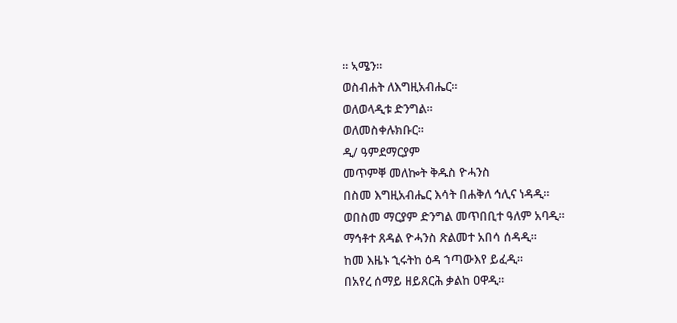። ኣሜን።
ወስብሐት ለእግዚአብሔር።
ወለወላዲቱ ድንግል።
ወለመስቀሉክቡር።
ዲ/ ዓምደማርያም
መጥምቐ መለኰት ቅዱስ ዮሓንስ
በስመ እግዚአብሔር እሳት በሐቅለ ኅሊና ነዳዲ።
ወበስመ ማርያም ድንግል መጥበቢተ ዓለም አባዲ።
ማኅቶተ ጸዳል ዮሓንስ ጽልመተ አበሳ ሰዳዲ።
ከመ እዜኑ ኂሩትከ ዕዳ ኀጣውእየ ይፈዲ።
በአየረ ሰማይ ዘይጸርሕ ቃልከ ዐዋዲ።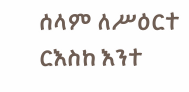ሰላም ለሥዕርተ ርእስከ እንተ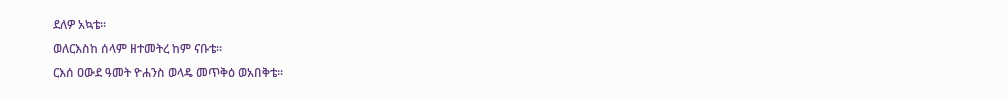ደለዎ አኳቴ።
ወለርእስከ ሰላም ዘተመትረ ከም ናቡቴ።
ርእሰ ዐውደ ዓመት ዮሐንስ ወላዴ መጥቅዕ ወአበቅቴ።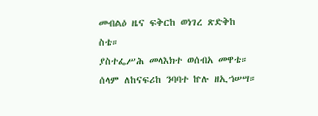መብልዕ ዜና ፍቅርከ ወነገረ ጽድቅከ ስቴ።
ያስተፌሥሕ መላእክተ ወሰብአ መዋቴ።
ሰላም ለከናፍሪከ ንባባተ ኵሉ ዘኢኀሠሣ።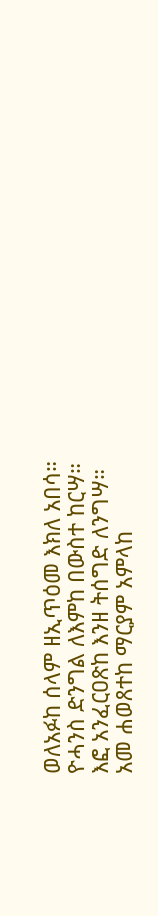ወለአፉከ ሰላም ዘኢጥዕመ እክለ አበሳ።
ዮሓንስ ድንግል ለእምከ በውስተ ከርሣ።
እፎ አንፈርዐጽከ እንዘ ትሰግድ ለንግሣ።
አመ ሐወጸተከ ማርያም አምላከ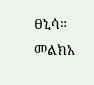ፀኒሳ።
መልክአ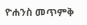ዮሐንስ መጥምቅ